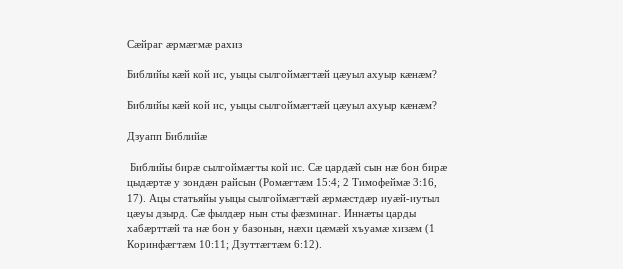Сӕйраг ӕрмӕгмӕ рахиз

Библийы кӕй кой ис, уыцы сылгоймӕгтӕй цӕуыл ахуыр кӕнӕм?

Библийы кӕй кой ис, уыцы сылгоймӕгтӕй цӕуыл ахуыр кӕнӕм?

Дзуапп Библийӕ

 Библийы бирӕ сылгоймӕгты кой ис. Сӕ цардӕй сын нӕ бон бирӕ цыдӕртӕ у зондӕн райсын (Ромӕгтӕм 15:4; 2 Тимофеймӕ 3:16, 17). Ацы статьяйы уыцы сылгоймӕгтӕй ӕрмӕстдӕр иуӕй-иутыл цӕуы дзырд. Сӕ фылдӕр нын сты фӕзминаг. Иннӕты царды хабӕрттӕй та нӕ бон у базонын, нӕхи цӕмӕй хъуамӕ хизӕм (1 Коринфӕгтӕм 10:11; Дзуттӕгтӕм 6:12).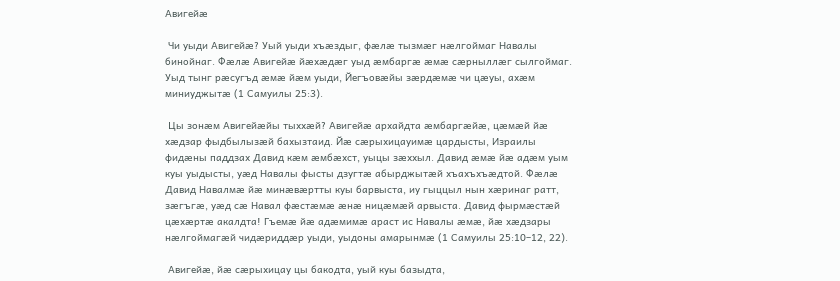Авигейӕ

 Чи уыди Авигейӕ? Уый уыди хъӕздыг, фӕлӕ тызмӕг нӕлгоймаг Навалы бинойнаг. Фӕлӕ Авигейӕ йӕхӕдӕг уыд ӕмбаргӕ ӕмӕ сӕрныллӕг сылгоймаг. Уыд тынг рӕсугъд ӕмӕ йӕм уыди, Йегъовӕйы зӕрдӕмӕ чи цӕуы, ахӕм миниуджытӕ (1 Самуилы 25:3).

 Цы зонӕм Авигейӕйы тыххӕй? Авигейӕ архайдта ӕмбаргӕйӕ, цӕмӕй йӕ хӕдзар фыдбылызӕй бахызтаид. Йӕ сӕрыхицауимӕ цардысты, Израилы фидӕны паддзах Давид кӕм ӕмбӕхст, уыцы зӕххыл. Давид ӕмӕ йӕ адӕм уым куы уыдысты, уӕд Навалы фысты дзугтӕ абырджытӕй хъахъхъӕдтой. Фӕлӕ Давид Навалмӕ йӕ минӕвӕртты куы барвыста, иу гыццыл нын хӕринаг ратт, зӕгъгӕ, уӕд сӕ Навал фӕстӕмӕ ӕнӕ ницӕмӕй арвыста. Давид фырмӕстӕй цӕхӕртӕ акалдта! Гъемӕ йӕ адӕмимӕ араст ис Навалы ӕмӕ, йӕ хӕдзары нӕлгоймагӕй чидӕриддӕр уыди, уыдоны амарынмӕ (1 Самуилы 25:10–12, 22).

 Авигейӕ, йӕ сӕрыхицау цы бакодта, уый куы базыдта,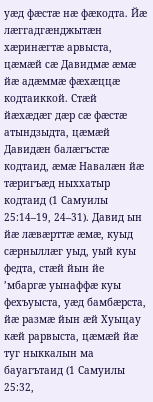уӕд фӕстӕ нӕ фӕкодта. Йӕ лӕггадгӕнджытӕн хӕринӕгтӕ арвыста, цӕмӕй сӕ Давидмӕ ӕмӕ йӕ адӕммӕ фӕхӕццӕ кодтаиккой. Стӕй йӕхӕдӕг дӕр сӕ фӕстӕ атындзыдта, цӕмӕй Давидӕн балӕгъстӕ кодтаид, ӕмӕ Навалӕн йӕ тӕригъӕд ныххатыр кодтаид (1 Самуилы 25:14–19, 24–31). Давид ын йӕ лӕвӕрттӕ ӕмӕ, куыд сӕрныллӕг уыд, уый куы федта, стӕй йын йе ’мбаргӕ уынаффӕ куы фехъуыста, уӕд бамбӕрста, йӕ размӕ йын ӕй Хуыцау кӕй рарвыста, цӕмӕй йӕ туг ныккалын ма бауагътаид (1 Самуилы 25:32,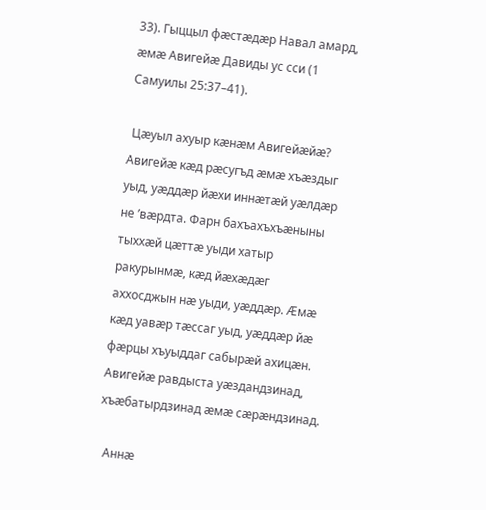33). Гыццыл фӕстӕдӕр Навал амард, ӕмӕ Авигейӕ Давиды ус сси (1 Самуилы 25:37–41).

 Цӕуыл ахуыр кӕнӕм Авигейӕйӕ? Авигейӕ кӕд рӕсугъд ӕмӕ хъӕздыг уыд, уӕддӕр йӕхи иннӕтӕй уӕлдӕр не ’вӕрдта. Фарн бахъахъхъӕныны тыххӕй цӕттӕ уыди хатыр ракурынмӕ, кӕд йӕхӕдӕг аххосджын нӕ уыди, уӕддӕр. Ӕмӕ кӕд уавӕр тӕссаг уыд, уӕддӕр йӕ фӕрцы хъуыддаг сабырӕй ахицӕн. Авигейӕ равдыста уӕздандзинад, хъӕбатырдзинад ӕмӕ сӕрӕндзинад.

  Аннӕ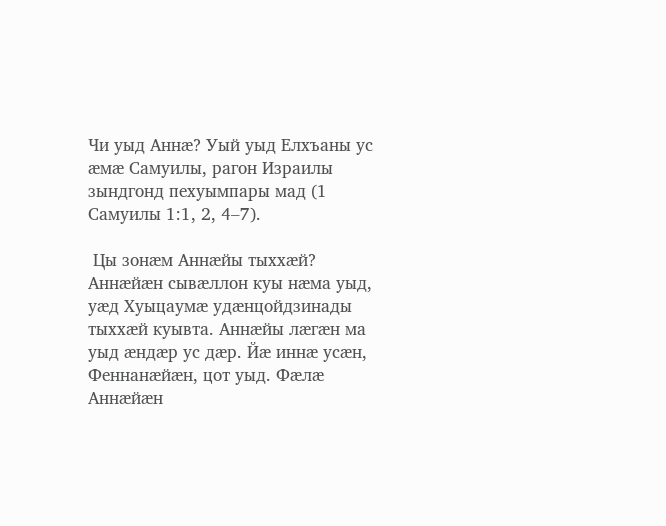Чи уыд Аннӕ? Уый уыд Елхъаны ус ӕмӕ Самуилы, рагон Израилы зындгонд пехуымпары мад (1 Самуилы 1:1, 2, 4–7).

 Цы зонӕм Аннӕйы тыххӕй? Аннӕйӕн сывӕллон куы нӕма уыд, уӕд Хуыцаумӕ удӕнцойдзинады тыххӕй куывта. Аннӕйы лӕгӕн ма уыд ӕндӕр ус дӕр. Йӕ иннӕ усӕн, Феннанӕйӕн, цот уыд. Фӕлӕ Аннӕйӕн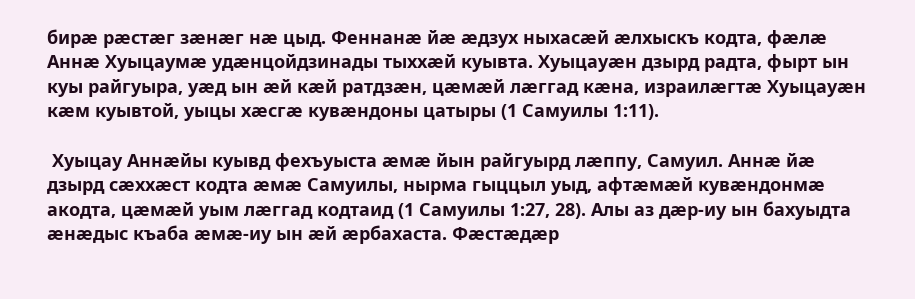бирӕ рӕстӕг зӕнӕг нӕ цыд. Феннанӕ йӕ ӕдзух ныхасӕй ӕлхыскъ кодта, фӕлӕ Аннӕ Хуыцаумӕ удӕнцойдзинады тыххӕй куывта. Хуыцауӕн дзырд радта, фырт ын куы райгуыра, уӕд ын ӕй кӕй ратдзӕн, цӕмӕй лӕггад кӕна, израилӕгтӕ Хуыцауӕн кӕм куывтой, уыцы хӕсгӕ кувӕндоны цатыры (1 Самуилы 1:11).

 Хуыцау Аннӕйы куывд фехъуыста ӕмӕ йын райгуырд лӕппу, Самуил. Аннӕ йӕ дзырд сӕххӕст кодта ӕмӕ Самуилы, нырма гыццыл уыд, афтӕмӕй кувӕндонмӕ акодта, цӕмӕй уым лӕггад кодтаид (1 Самуилы 1:27, 28). Алы аз дӕр-иу ын бахуыдта ӕнӕдыс къаба ӕмӕ-иу ын ӕй ӕрбахаста. Фӕстӕдӕр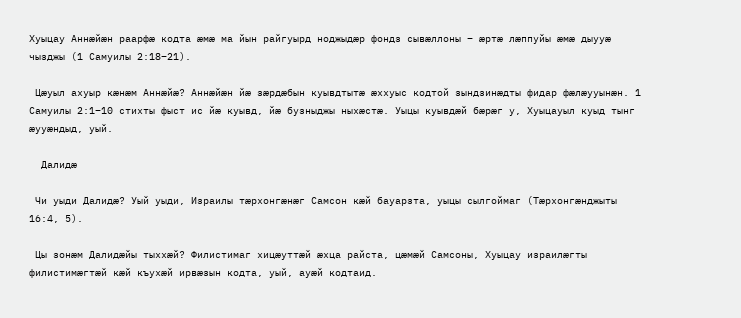Хуыцау Аннӕйӕн раарфӕ кодта ӕмӕ ма йын райгуырд ноджыдӕр фондз сывӕллоны – ӕртӕ лӕппуйы ӕмӕ дыууӕ чызджы (1 Самуилы 2:18–21).

 Цӕуыл ахуыр кӕнӕм Аннӕйӕ? Аннӕйӕн йӕ зӕрдӕбын куывдтытӕ ӕххуыс кодтой зындзинӕдты фидар фӕлӕууынӕн. 1 Самуилы 2:1–10 стихты фыст ис йӕ куывд, йӕ бузныджы ныхӕстӕ. Уыцы куывдӕй бӕрӕг у, Хуыцауыл куыд тынг ӕууӕндыд, уый.

  Далидӕ

 Чи уыди Далидӕ? Уый уыди, Израилы тӕрхонгӕнӕг Самсон кӕй бауарзта, уыцы сылгоймаг (Тӕрхонгӕнджыты 16:4, 5).

 Цы зонӕм Далидӕйы тыххӕй? Филистимаг хицӕуттӕй ӕхца райста, цӕмӕй Самсоны, Хуыцау израилӕгты филистимӕгтӕй кӕй къухӕй ирвӕзын кодта, уый, ауӕй кодтаид.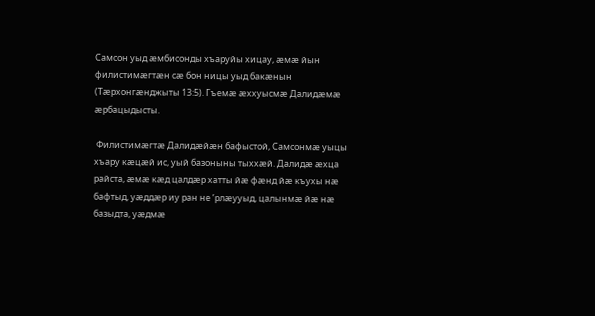Самсон уыд ӕмбисонды хъаруйы хицау, ӕмӕ йын филистимӕгтӕн сӕ бон ницы уыд бакӕнын (Тӕрхонгӕнджыты 13:5). Гъемӕ ӕххуысмӕ Далидӕмӕ ӕрбацыдысты.

 Филистимӕгтӕ Далидӕйӕн бафыстой, Самсонмӕ уыцы хъару кӕцӕй ис, уый базоныны тыххӕй. Далидӕ ӕхца райста, ӕмӕ кӕд цалдӕр хатты йӕ фӕнд йӕ къухы нӕ бафтыд, уӕддӕр иу ран не ’рлӕууыд, цалынмӕ йӕ нӕ базыдта, уӕдмӕ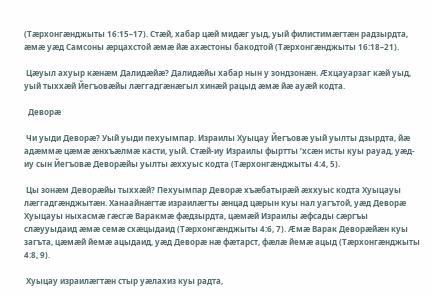(Тӕрхонгӕнджыты 16:15–17). Стӕй, хабар цӕй мидӕг уыд, уый филистимӕгтӕн радзырдта, ӕмӕ уӕд Самсоны ӕрцахстой ӕмӕ йӕ ахӕстоны бакодтой (Тӕрхонгӕнджыты 16:18–21).

 Цӕуыл ахуыр кӕнӕм Далидӕйӕ? Далидӕйы хабар нын у зондзонӕн. Ӕхцауарзаг кӕй уыд, уый тыххӕй Йегъовӕйы лӕггадгӕнӕгыл хинӕй рацыд ӕмӕ йӕ ауӕй кодта.

  Деворӕ

 Чи уыди Деворӕ? Уый уыди пехуымпар. Израилы Хуыцау Йегъовӕ уый уылты дзырдта, йӕ адӕммӕ цӕмӕ ӕнхъӕлмӕ касти, уый. Стӕй-иу Израилы фыртты ’хсӕн исты куы рауад, уӕд-иу сын Йегъовӕ Деворӕйы уылты ӕххуыс кодта (Тӕрхонгӕнджыты 4:4, 5).

 Цы зонӕм Деворӕйы тыххӕй? Пехуымпар Деворӕ хъӕбатырӕй ӕххуыс кодта Хуыцауы лӕггадгӕнджытӕн. Ханаайнӕгтӕ израилӕгты ӕнцад цӕрын куы нал уагътой, уӕд Деворӕ Хуыцауы ныхасмӕ гӕсгӕ Варакмӕ фӕдзырдта, цӕмӕй Израилы ӕфсады сӕргъы слӕууыдаид ӕмӕ семӕ схӕцыдаид (Тӕрхонгӕнджыты 4:6, 7). Ӕмӕ Варак Деворӕйӕн куы загъта, цӕмӕй йемӕ ацыдаид, уӕд Деворӕ нӕ фӕтарст, фӕлӕ йемӕ ацыд (Тӕрхонгӕнджыты 4:8, 9).

 Хуыцау израилӕгтӕн стыр уӕлахиз куы радта,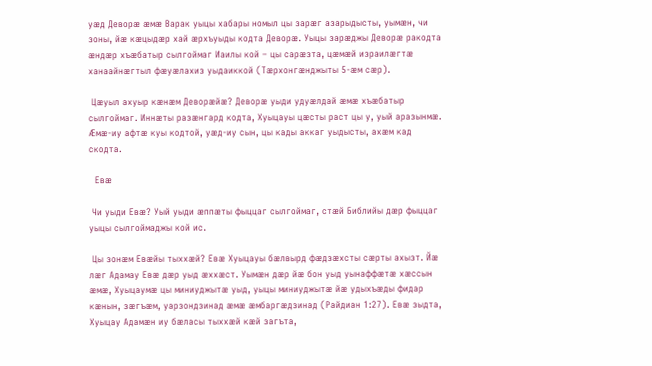уӕд Деворӕ ӕмӕ Варак уыцы хабары номыл цы зарӕг азарыдысты, уымӕн, чи зоны, йӕ кӕцыдӕр хай ӕрхъуыды кодта Деворӕ. Уыцы зарӕджы Деворӕ ракодта ӕндӕр хъӕбатыр сылгоймаг Иаилы кой – цы сарӕзта, цӕмӕй израилӕгтӕ ханаайнӕгтыл фӕуӕлахиз уыдаиккой (Тӕрхонгӕнджыты 5-ӕм сӕр).

 Цӕуыл ахуыр кӕнӕм Деворӕйӕ? Деворӕ уыди удуӕлдай ӕмӕ хъӕбатыр сылгоймаг. Иннӕты разӕнгард кодта, Хуыцауы цӕсты раст цы у, уый аразынмӕ. Ӕмӕ-иу афтӕ куы кодтой, уӕд-иу сын, цы кады аккаг уыдысты, ахӕм кад скодта.

  Евӕ

 Чи уыди Евӕ? Уый уыди ӕппӕты фыццаг сылгоймаг, стӕй Библийы дӕр фыццаг уыцы сылгоймаджы кой ис.

 Цы зонӕм Евӕйы тыххӕй? Евӕ Хуыцауы бӕлвырд фӕдзӕхсты сӕрты ахызт. Йӕ лӕг Адамау Евӕ дӕр уыд ӕххӕст. Уымӕн дӕр йӕ бон уыд уынаффӕтӕ хӕссын ӕмӕ, Хуыцаумӕ цы миниуджытӕ уыд, уыцы миниуджытӕ йӕ удыхъӕды фидар кӕнын, зӕгъӕм, уарзондзинад ӕмӕ ӕмбаргӕдзинад (Райдиан 1:27). Евӕ зыдта, Хуыцау Адамӕн иу бӕласы тыххӕй кӕй загъта,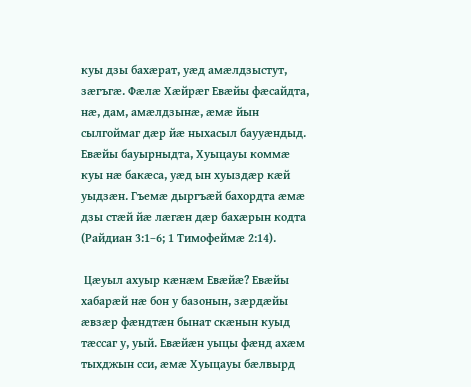куы дзы бахӕрат, уӕд амӕлдзыстут, зӕгъгӕ. Фӕлӕ Хӕйрӕг Евӕйы фӕсайдта, нӕ, дам, амӕлдзынӕ, ӕмӕ йын сылгоймаг дӕр йӕ ныхасыл баууӕндыд. Евӕйы бауырныдта, Хуыцауы коммӕ куы нӕ бакӕса, уӕд ын хуыздӕр кӕй уыдзӕн. Гъемӕ дыргъӕй бахордта ӕмӕ дзы стӕй йӕ лӕгӕн дӕр бахӕрын кодта (Райдиан 3:1–6; 1 Тимофеймӕ 2:14).

 Цӕуыл ахуыр кӕнӕм Евӕйӕ? Евӕйы хабарӕй нӕ бон у базонын, зӕрдӕйы ӕвзӕр фӕндтӕн бынат скӕнын куыд тӕссаг у, уый. Евӕйӕн уыцы фӕнд ахӕм тыхджын сси, ӕмӕ Хуыцауы бӕлвырд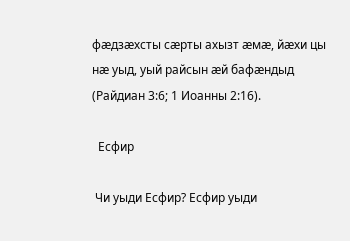фӕдзӕхсты сӕрты ахызт ӕмӕ, йӕхи цы нӕ уыд, уый райсын ӕй бафӕндыд (Райдиан 3:6; 1 Иоанны 2:16).

  Есфир

 Чи уыди Есфир? Есфир уыди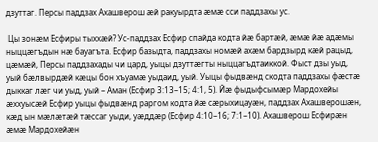дзуттаг. Персы паддзах Ахашверош ӕй ракуырдта ӕмӕ сси паддзахы ус.

 Цы зонӕм Есфиры тыххӕй? Ус-паддзах Есфир спайда кодта йӕ бартӕй, ӕмӕ йӕ адӕмы ныццӕгъдын нӕ бауагъта. Есфир базыдта, паддзахы номӕй ахӕм бардзырд кӕй рацыд, цӕмӕй, Персы паддзахады чи цард, уыцы дзуттӕгты ныццагъдтаиккой. Фыст дзы уыд, уый бӕлвырдӕй кӕцы бон хъуамӕ уыдаид, уый. Уыцы фыдвӕнд скодта паддзахы фӕстӕ дыккаг лӕг чи уыд, уый – Аман (Есфир 3:13–15; 4:1, 5). Йӕ фыдыфсымӕр Мардохейы ӕххуысӕй Есфир уыцы фыдвӕнд раргом кодта йӕ сӕрыхицауӕн, паддзах Ахашверошӕн, кӕд ын мӕлӕтӕй тӕссаг уыди, уӕддӕр (Есфир 4:10–16; 7:1–10). Ахашверош Есфирӕн ӕмӕ Мардохейӕн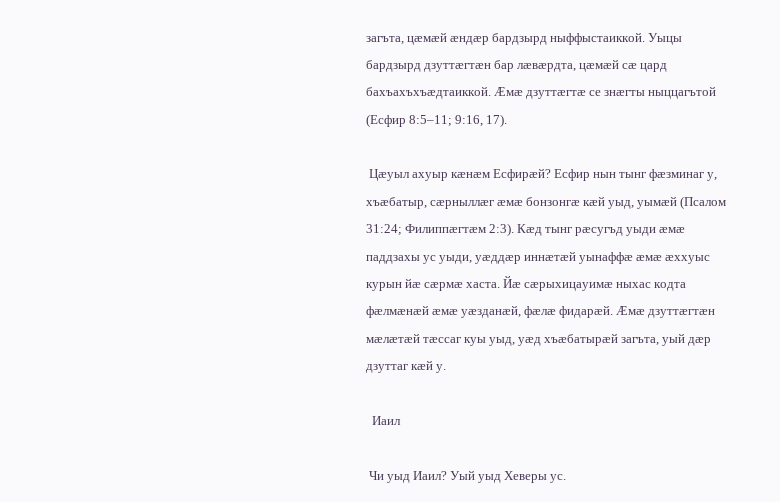загъта, цӕмӕй ӕндӕр бардзырд ныффыстаиккой. Уыцы бардзырд дзуттӕгтӕн бар лӕвӕрдта, цӕмӕй сӕ цард бахъахъхъӕдтаиккой. Ӕмӕ дзуттӕгтӕ се знӕгты ныццагътой (Есфир 8:5–11; 9:16, 17).

 Цӕуыл ахуыр кӕнӕм Есфирӕй? Есфир нын тынг фӕзминаг у, хъӕбатыр, сӕрныллӕг ӕмӕ бонзонгӕ кӕй уыд, уымӕй (Псалом 31:24; Филиппӕгтӕм 2:3). Кӕд тынг рӕсугъд уыди ӕмӕ паддзахы ус уыди, уӕддӕр иннӕтӕй уынаффӕ ӕмӕ ӕххуыс курын йӕ сӕрмӕ хаста. Йӕ сӕрыхицауимӕ ныхас кодта фӕлмӕнӕй ӕмӕ уӕзданӕй, фӕлӕ фидарӕй. Ӕмӕ дзуттӕгтӕн мӕлӕтӕй тӕссаг куы уыд, уӕд хъӕбатырӕй загъта, уый дӕр дзуттаг кӕй у.

  Иаил

 Чи уыд Иаил? Уый уыд Хеверы ус.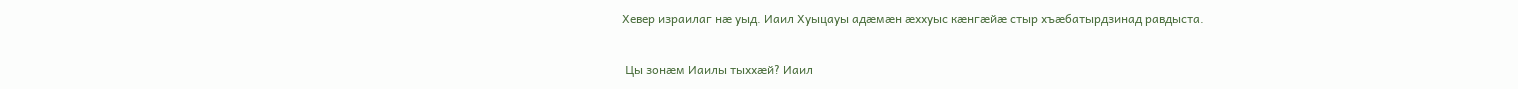Хевер израилаг нӕ уыд. Иаил Хуыцауы адӕмӕн ӕххуыс кӕнгӕйӕ стыр хъӕбатырдзинад равдыста.

 Цы зонӕм Иаилы тыххӕй? Иаил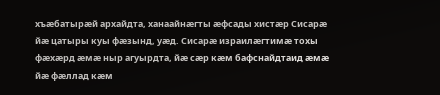хъӕбатырӕй архайдта, ханаайнӕгты ӕфсады хистӕр Сисарӕ йӕ цатыры куы фӕзынд, уӕд. Сисарӕ израилӕгтимӕ тохы фӕхӕрд ӕмӕ ныр агуырдта, йӕ сӕр кӕм бафснайдтаид ӕмӕ йӕ фӕллад кӕм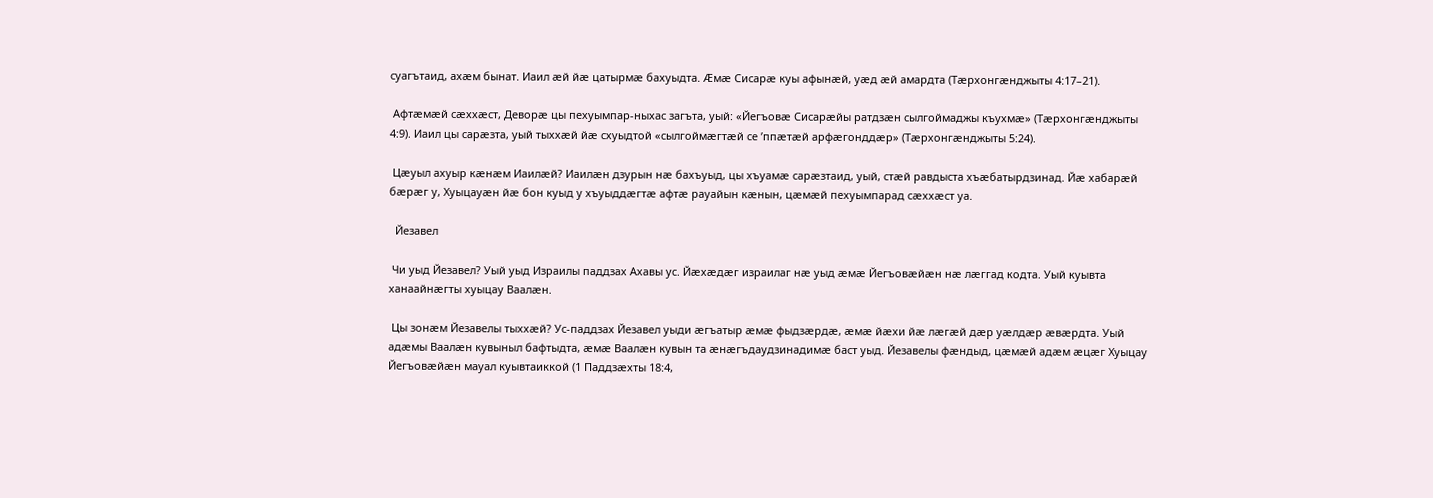суагътаид, ахӕм бынат. Иаил ӕй йӕ цатырмӕ бахуыдта. Ӕмӕ Сисарӕ куы афынӕй, уӕд ӕй амардта (Тӕрхонгӕнджыты 4:17–21).

 Афтӕмӕй сӕххӕст, Деворӕ цы пехуымпар-ныхас загъта, уый: «Йегъовӕ Сисарӕйы ратдзӕн сылгоймаджы къухмӕ» (Тӕрхонгӕнджыты 4:9). Иаил цы сарӕзта, уый тыххӕй йӕ схуыдтой «сылгоймӕгтӕй се ’ппӕтӕй арфӕгонддӕр» (Тӕрхонгӕнджыты 5:24).

 Цӕуыл ахуыр кӕнӕм Иаилӕй? Иаилӕн дзурын нӕ бахъуыд, цы хъуамӕ сарӕзтаид, уый, стӕй равдыста хъӕбатырдзинад. Йӕ хабарӕй бӕрӕг у, Хуыцауӕн йӕ бон куыд у хъуыддӕгтӕ афтӕ рауайын кӕнын, цӕмӕй пехуымпарад сӕххӕст уа.

  Йезавел

 Чи уыд Йезавел? Уый уыд Израилы паддзах Ахавы ус. Йӕхӕдӕг израилаг нӕ уыд ӕмӕ Йегъовӕйӕн нӕ лӕггад кодта. Уый куывта ханаайнӕгты хуыцау Ваалӕн.

 Цы зонӕм Йезавелы тыххӕй? Ус-паддзах Йезавел уыди ӕгъатыр ӕмӕ фыдзӕрдӕ, ӕмӕ йӕхи йӕ лӕгӕй дӕр уӕлдӕр ӕвӕрдта. Уый адӕмы Ваалӕн кувыныл бафтыдта, ӕмӕ Ваалӕн кувын та ӕнӕгъдаудзинадимӕ баст уыд. Йезавелы фӕндыд, цӕмӕй адӕм ӕцӕг Хуыцау Йегъовӕйӕн мауал куывтаиккой (1 Паддзӕхты 18:4,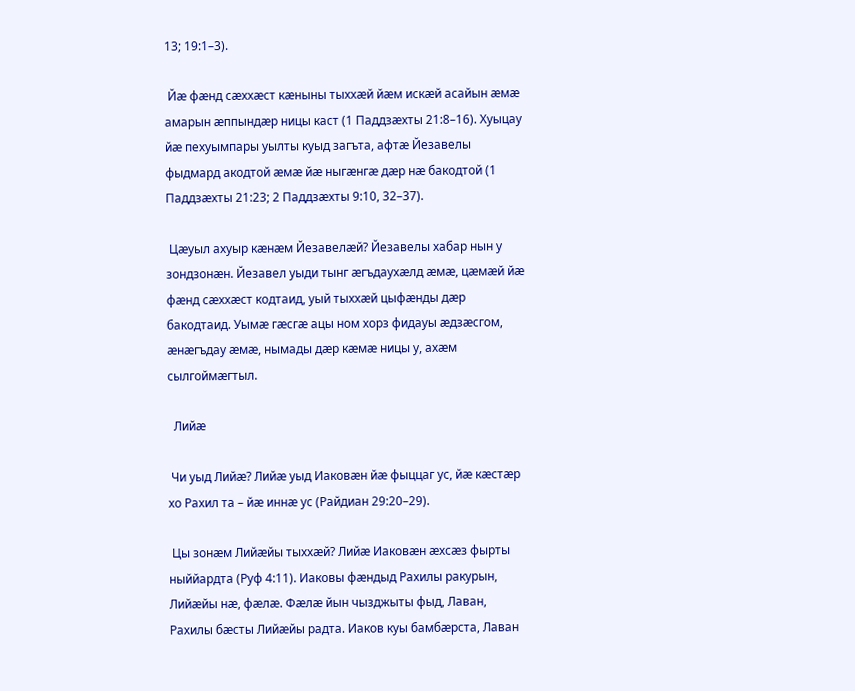13; 19:1–3).

 Йӕ фӕнд сӕххӕст кӕныны тыххӕй йӕм искӕй асайын ӕмӕ амарын ӕппындӕр ницы каст (1 Паддзӕхты 21:8–16). Хуыцау йӕ пехуымпары уылты куыд загъта, афтӕ Йезавелы фыдмард акодтой ӕмӕ йӕ ныгӕнгӕ дӕр нӕ бакодтой (1 Паддзӕхты 21:23; 2 Паддзӕхты 9:10, 32–37).

 Цӕуыл ахуыр кӕнӕм Йезавелӕй? Йезавелы хабар нын у зондзонӕн. Йезавел уыди тынг ӕгъдаухӕлд ӕмӕ, цӕмӕй йӕ фӕнд сӕххӕст кодтаид, уый тыххӕй цыфӕнды дӕр бакодтаид. Уымӕ гӕсгӕ ацы ном хорз фидауы ӕдзӕсгом, ӕнӕгъдау ӕмӕ, нымады дӕр кӕмӕ ницы у, ахӕм сылгоймӕгтыл.

  Лийӕ

 Чи уыд Лийӕ? Лийӕ уыд Иаковӕн йӕ фыццаг ус, йӕ кӕстӕр хо Рахил та – йӕ иннӕ ус (Райдиан 29:20–29).

 Цы зонӕм Лийӕйы тыххӕй? Лийӕ Иаковӕн ӕхсӕз фырты ныййардта (Руф 4:11). Иаковы фӕндыд Рахилы ракурын, Лийӕйы нӕ, фӕлӕ. Фӕлӕ йын чызджыты фыд, Лаван, Рахилы бӕсты Лийӕйы радта. Иаков куы бамбӕрста, Лаван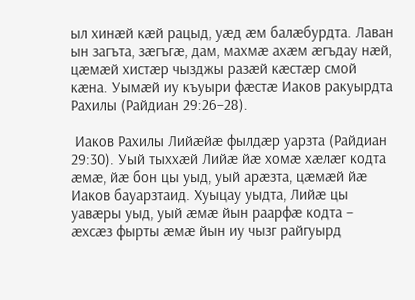ыл хинӕй кӕй рацыд, уӕд ӕм балӕбурдта. Лаван ын загъта, зӕгъгӕ, дам, махмӕ ахӕм ӕгъдау нӕй, цӕмӕй хистӕр чызджы разӕй кӕстӕр смой кӕна. Уымӕй иу къуыри фӕстӕ Иаков ракуырдта Рахилы (Райдиан 29:26–28).

 Иаков Рахилы Лийӕйӕ фылдӕр уарзта (Райдиан 29:30). Уый тыххӕй Лийӕ йӕ хомӕ хӕлӕг кодта ӕмӕ, йӕ бон цы уыд, уый арӕзта, цӕмӕй йӕ Иаков бауарзтаид. Хуыцау уыдта, Лийӕ цы уавӕры уыд, уый ӕмӕ йын раарфӕ кодта – ӕхсӕз фырты ӕмӕ йын иу чызг райгуырд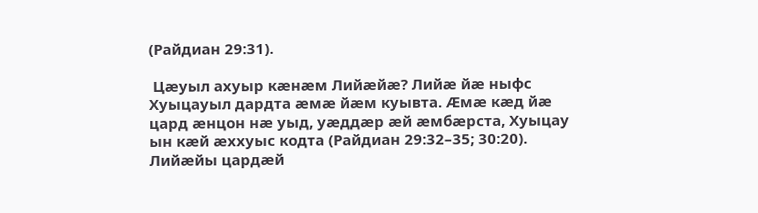(Райдиан 29:31).

 Цӕуыл ахуыр кӕнӕм Лийӕйӕ? Лийӕ йӕ ныфс Хуыцауыл дардта ӕмӕ йӕм куывта. Ӕмӕ кӕд йӕ цард ӕнцон нӕ уыд, уӕддӕр ӕй ӕмбӕрста, Хуыцау ын кӕй ӕххуыс кодта (Райдиан 29:32–35; 30:20). Лийӕйы цардӕй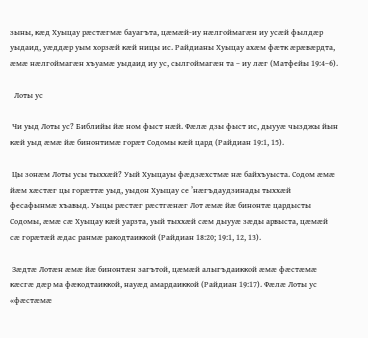зыны, кӕд Хуыцау рӕстӕгмӕ бауагъта, цӕмӕй-иу нӕлгоймагӕн иу усӕй фылдӕр уыдаид, уӕддӕр уым хорзӕй кӕй ницы ис. Райдианы Хуыцау ахӕм фӕтк ӕрӕвӕрдта, ӕмӕ нӕлгоймагӕн хъуамӕ уыдаид иу ус, сылгоймагӕн та – иу лӕг (Матфейы 19:4–6).

  Лоты ус

 Чи уыд Лоты ус? Библийы йӕ ном фыст нӕй. Фӕлӕ дзы фыст ис, дыууӕ чызджы йын кӕй уыд ӕмӕ йӕ бинонтимӕ горӕт Содомы кӕй цард (Райдиан 19:1, 15).

 Цы зонӕм Лоты усы тыххӕй? Уый Хуыцауы фӕдзӕхстмӕ нӕ байхъуыста. Содом ӕмӕ йӕм хӕстӕг цы горӕттӕ уыд, уыдон Хуыцау се ’нӕгъдаудзинады тыххӕй фесафынмӕ хъавыд. Уыцы рӕстӕг рӕстгӕнӕг Лот ӕмӕ йӕ бинонтӕ цардысты Содомы, ӕмӕ сӕ Хуыцау кӕй уарзта, уый тыххӕй сӕм дыууӕ зӕды арвыста, цӕмӕй сӕ горӕтӕй ӕдас ранмӕ ракодтаиккой (Райдиан 18:20; 19:1, 12, 13).

 Зӕдтӕ Лотӕн ӕмӕ йӕ бинонтӕн загътой, цӕмӕй алыгъдаиккой ӕмӕ фӕстӕмӕ кӕсгӕ дӕр ма фӕкодтаиккой, науӕд амардаиккой (Райдиан 19:17). Фӕлӕ Лоты ус «фӕстӕмӕ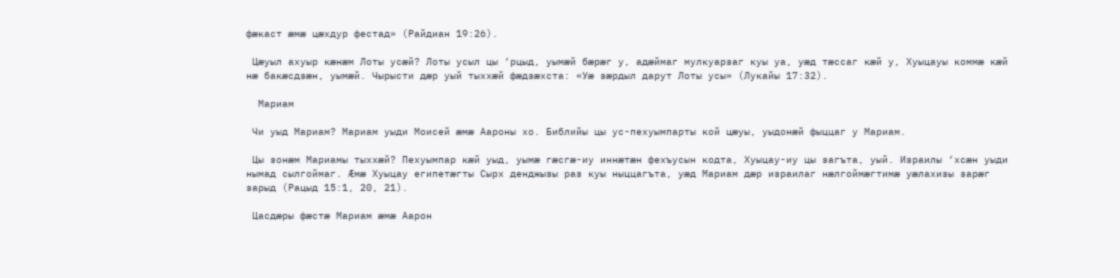фӕкаст ӕмӕ цӕхдур фестад» (Райдиан 19:26).

 Цӕуыл ахуыр кӕнӕм Лоты усӕй? Лоты усыл цы ’рцыд, уымӕй бӕрӕг у, адӕймаг мулкуарзаг куы уа, уӕд тӕссаг кӕй у, Хуыцауы коммӕ кӕй нӕ бакӕсдзӕн, уымӕй. Чырысти дӕр уый тыххӕй фӕдзӕхста: «Уӕ зӕрдыл дарут Лоты усы» (Лукайы 17:32).

  Мариам

 Чи уыд Мариам? Мариам уыди Моисей ӕмӕ Аароны хо. Библийы цы ус-пехуымпарты кой цӕуы, уыдонӕй фыццаг у Мариам.

 Цы зонӕм Мариамы тыххӕй? Пехуымпар кӕй уыд, уымӕ гӕсгӕ-иу иннӕтӕн фехъусын кодта, Хуыцау-иу цы загъта, уый. Израилы ’хсӕн уыди нымад сылгоймаг. Ӕмӕ Хуыцау египетӕгты Сырх денджызы раз куы ныццагъта, уӕд Мариам дӕр израилаг нӕлгоймӕгтимӕ уӕлахизы зарӕг зарыд (Рацыд 15:1, 20, 21).

 Цасдӕры фӕстӕ Мариам ӕмӕ Аарон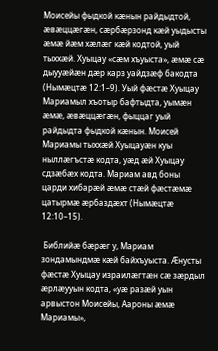Моисейы фыдкой кӕнын райдыдтой, ӕвӕццӕгӕн, сӕрбӕрзонд кӕй уыдысты ӕмӕ йӕм хӕлӕг кӕй кодтой, уый тыххӕй. Хуыцау «сӕм хъуыста», ӕмӕ сӕ дыууӕйӕн дӕр карз уайдзӕф бакодта (Нымӕцтӕ 12:1–9). Уый фӕстӕ Хуыцау Мариамыл хъотыр бафтыдта, уымӕн ӕмӕ, ӕвӕццӕгӕн, фыццаг уый райдыдта фыдкой кӕнын. Моисей Мариамы тыххӕй Хуыцауӕн куы ныллӕгъстӕ кодта, уӕд ӕй Хуыцау сдзӕбӕх кодта. Мариам авд боны царди хибарӕй ӕмӕ стӕй фӕстӕмӕ цатырмӕ ӕрбаздӕхт (Нымӕцтӕ 12:10–15).

 Библийӕ бӕрӕг у, Мариам зондамындмӕ кӕй байхъуыста. Ӕнусты фӕстӕ Хуыцау израилӕгтӕн сӕ зӕрдыл ӕрлӕууын кодта, «уӕ разӕй уын арвыстон Моисейы, Аароны ӕмӕ Мариамы»,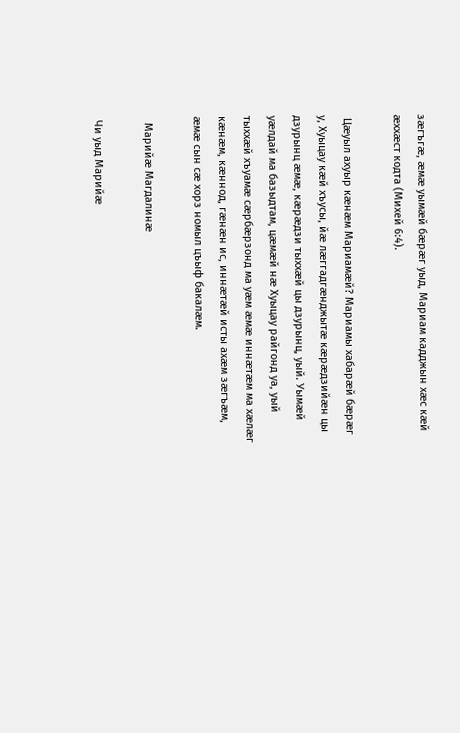зӕгъгӕ, ӕмӕ уымӕй бӕрӕг уыд, Мариам кадджын хӕс кӕй ӕххӕст кодта (Михей 6:4).

 Цӕуыл ахуыр кӕнӕм Мариамӕй? Мариамы хабарӕй бӕрӕг у, Хуыцау кӕй хъусы, йӕ лӕггадгӕнджытӕ кӕрӕдзийӕн цы дзурынц ӕмӕ, кӕрӕдзи тыххӕй цы дзурынц, уый. Уымӕй уӕлдай ма базыдтам, цӕмӕй нӕ Хуыцау райгонд уа, уый тыххӕй хъуамӕ сӕрбӕрзонд ма уӕм ӕмӕ иннӕтӕм ма хӕлӕг кӕнӕм, кӕннод, гӕнӕн ис, иннӕтӕй исты ахӕм зӕгъӕм, ӕмӕ сын сӕ хорз номыл цъыф бакалӕм.

  Марийӕ Магдалинӕ

 Чи уыд Марийӕ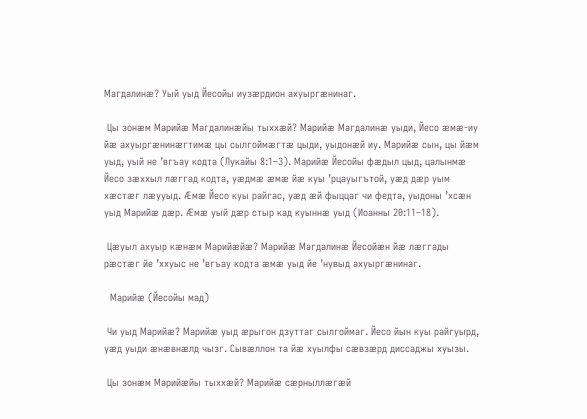Магдалинӕ? Уый уыд Йесойы иузӕрдион ахуыргӕнинаг.

 Цы зонӕм Марийӕ Магдалинӕйы тыххӕй? Марийӕ Магдалинӕ уыди, Йесо ӕмӕ-иу йӕ ахуыргӕнинӕгтимӕ цы сылгоймӕгтӕ цыди, уыдонӕй иу. Марийӕ сын, цы йӕм уыд, уый не ’вгъау кодта (Лукайы 8:1–3). Марийӕ Йесойы фӕдыл цыд, цалынмӕ Йесо зӕххыл лӕггад кодта, уӕдмӕ ӕмӕ йӕ куы ’рцауыгътой, уӕд дӕр уым хӕстӕг лӕууыд. Ӕмӕ Йесо куы райгас, уӕд ӕй фыццаг чи федта, уыдоны ’хсӕн уыд Марийӕ дӕр. Ӕмӕ уый дӕр стыр кад куыннӕ уыд (Иоанны 20:11–18).

 Цӕуыл ахуыр кӕнӕм Марийӕйӕ? Марийӕ Магдалинӕ Йесойӕн йӕ лӕггады рӕстӕг йе ’ххуыс не ’вгъау кодта ӕмӕ уыд йе ’нувыд ахуыргӕнинаг.

  Марийӕ (Йесойы мад)

 Чи уыд Марийӕ? Марийӕ уыд ӕрыгон дзуттаг сылгоймаг. Йесо йын куы райгуырд, уӕд уыди ӕнӕвнӕлд чызг. Сывӕллон та йӕ хуылфы сӕвзӕрд диссаджы хуызы.

 Цы зонӕм Марийӕйы тыххӕй? Марийӕ сӕрныллӕгӕй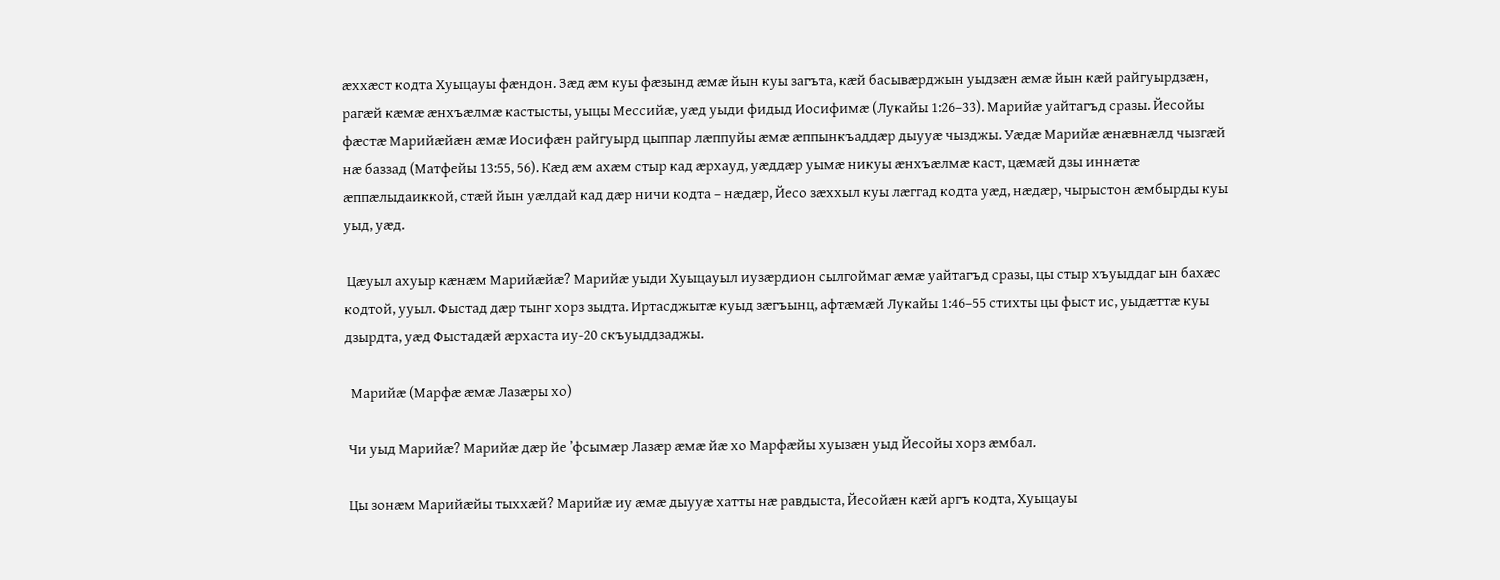ӕххӕст кодта Хуыцауы фӕндон. Зӕд ӕм куы фӕзынд ӕмӕ йын куы загъта, кӕй басывӕрджын уыдзӕн ӕмӕ йын кӕй райгуырдзӕн, рагӕй кӕмӕ ӕнхъӕлмӕ кастысты, уыцы Мессийӕ, уӕд уыди фидыд Иосифимӕ (Лукайы 1:26–33). Марийӕ уайтагъд сразы. Йесойы фӕстӕ Марийӕйӕн ӕмӕ Иосифӕн райгуырд цыппар лӕппуйы ӕмӕ ӕппынкъаддӕр дыууӕ чызджы. Уӕдӕ Марийӕ ӕнӕвнӕлд чызгӕй нӕ баззад (Матфейы 13:55, 56). Кӕд ӕм ахӕм стыр кад ӕрхауд, уӕддӕр уымӕ никуы ӕнхъӕлмӕ каст, цӕмӕй дзы иннӕтӕ ӕппӕлыдаиккой, стӕй йын уӕлдай кад дӕр ничи кодта – нӕдӕр, Йесо зӕххыл куы лӕггад кодта уӕд, нӕдӕр, чырыстон ӕмбырды куы уыд, уӕд.

 Цӕуыл ахуыр кӕнӕм Марийӕйӕ? Марийӕ уыди Хуыцауыл иузӕрдион сылгоймаг ӕмӕ уайтагъд сразы, цы стыр хъуыддаг ын бахӕс кодтой, ууыл. Фыстад дӕр тынг хорз зыдта. Иртасджытӕ куыд зӕгъынц, афтӕмӕй Лукайы 1:46–55 стихты цы фыст ис, уыдӕттӕ куы дзырдта, уӕд Фыстадӕй ӕрхаста иу-20 скъуыддзаджы.

  Марийӕ (Марфӕ ӕмӕ Лазӕры хо)

 Чи уыд Марийӕ? Марийӕ дӕр йе ’фсымӕр Лазӕр ӕмӕ йӕ хо Марфӕйы хуызӕн уыд Йесойы хорз ӕмбал.

 Цы зонӕм Марийӕйы тыххӕй? Марийӕ иу ӕмӕ дыууӕ хатты нӕ равдыста, Йесойӕн кӕй аргъ кодта, Хуыцауы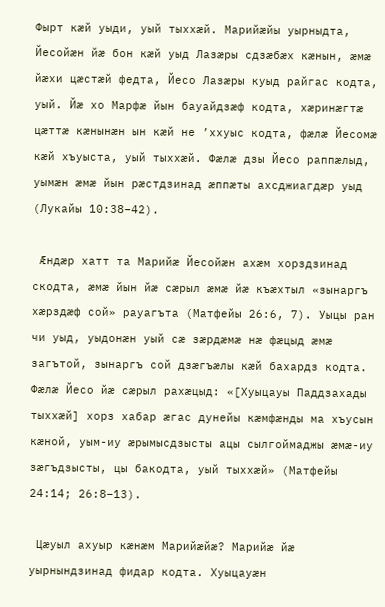Фырт кӕй уыди, уый тыххӕй. Марийӕйы уырныдта, Йесойӕн йӕ бон кӕй уыд Лазӕры сдзӕбӕх кӕнын, ӕмӕ йӕхи цӕстӕй федта, Йесо Лазӕры куыд райгас кодта, уый. Йӕ хо Марфӕ йын бауайдзӕф кодта, хӕринӕгтӕ цӕттӕ кӕнынӕн ын кӕй не ’ххуыс кодта, фӕлӕ Йесомӕ кӕй хъуыста, уый тыххӕй. Фӕлӕ дзы Йесо раппӕлыд, уымӕн ӕмӕ йын рӕстдзинад ӕппӕты ахсджиагдӕр уыд (Лукайы 10:38–42).

 Ӕндӕр хатт та Марийӕ Йесойӕн ахӕм хорздзинад скодта, ӕмӕ йын йӕ сӕрыл ӕмӕ йӕ къӕхтыл «зынаргъ хӕрздӕф сой» рауагъта (Матфейы 26:6, 7). Уыцы ран чи уыд, уыдонӕн уый сӕ зӕрдӕмӕ нӕ фӕцыд ӕмӕ загътой, зынаргъ сой дзӕгъӕлы кӕй бахардз кодта. Фӕлӕ Йесо йӕ сӕрыл рахӕцыд: «[Хуыцауы Паддзахады тыххӕй] хорз хабар ӕгас дунейы кӕмфӕнды ма хъусын кӕной, уым-иу ӕрымысдзысты ацы сылгоймаджы ӕмӕ-иу зӕгъдзысты, цы бакодта, уый тыххӕй» (Матфейы 24:14; 26:8–13).

 Цӕуыл ахуыр кӕнӕм Марийӕйӕ? Марийӕ йӕ уырнындзинад фидар кодта. Хуыцауӕн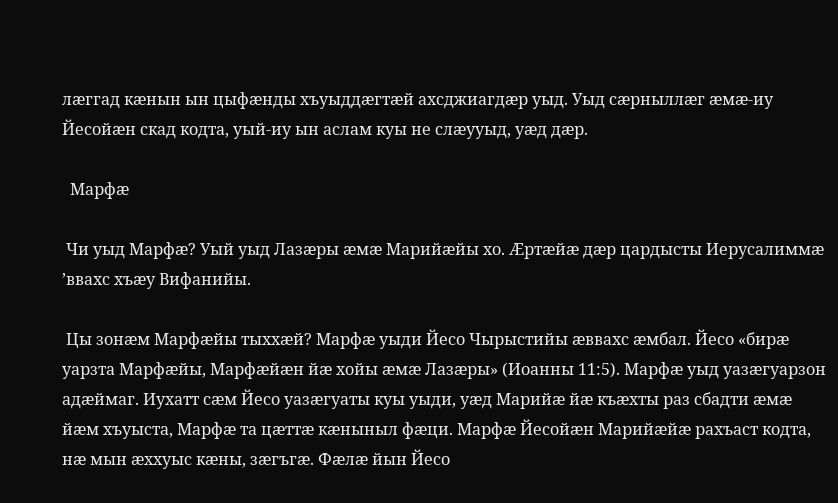лӕггад кӕнын ын цыфӕнды хъуыддӕгтӕй ахсджиагдӕр уыд. Уыд сӕрныллӕг ӕмӕ-иу Йесойӕн скад кодта, уый-иу ын аслам куы не слӕууыд, уӕд дӕр.

  Марфӕ

 Чи уыд Марфӕ? Уый уыд Лазӕры ӕмӕ Марийӕйы хо. Ӕртӕйӕ дӕр цардысты Иерусалиммӕ ’ввахс хъӕу Вифанийы.

 Цы зонӕм Марфӕйы тыххӕй? Марфӕ уыди Йесо Чырыстийы ӕввахс ӕмбал. Йесо «бирӕ уарзта Марфӕйы, Марфӕйӕн йӕ хойы ӕмӕ Лазӕры» (Иоанны 11:5). Марфӕ уыд уазӕгуарзон адӕймаг. Иухатт сӕм Йесо уазӕгуаты куы уыди, уӕд Марийӕ йӕ къӕхты раз сбадти ӕмӕ йӕм хъуыста, Марфӕ та цӕттӕ кӕныныл фӕци. Марфӕ Йесойӕн Марийӕйӕ рахъаст кодта, нӕ мын ӕххуыс кӕны, зӕгъгӕ. Фӕлӕ йын Йесо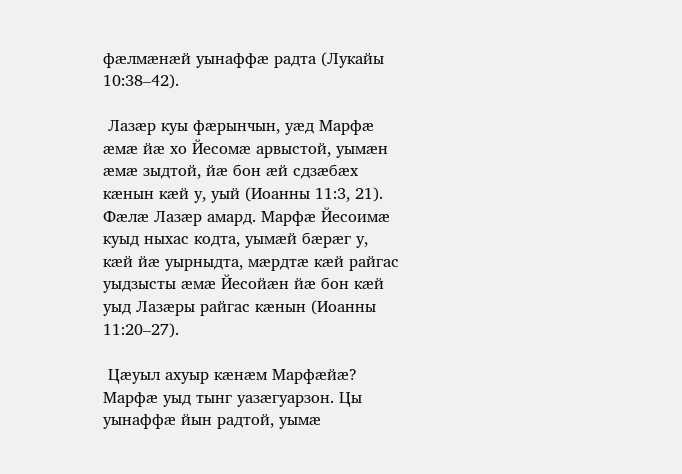фӕлмӕнӕй уынаффӕ радта (Лукайы 10:38–42).

 Лазӕр куы фӕрынчын, уӕд Марфӕ ӕмӕ йӕ хо Йесомӕ арвыстой, уымӕн ӕмӕ зыдтой, йӕ бон ӕй сдзӕбӕх кӕнын кӕй у, уый (Иоанны 11:3, 21). Фӕлӕ Лазӕр амард. Марфӕ Йесоимӕ куыд ныхас кодта, уымӕй бӕрӕг у, кӕй йӕ уырныдта, мӕрдтӕ кӕй райгас уыдзысты ӕмӕ Йесойӕн йӕ бон кӕй уыд Лазӕры райгас кӕнын (Иоанны 11:20–27).

 Цӕуыл ахуыр кӕнӕм Марфӕйӕ? Марфӕ уыд тынг уазӕгуарзон. Цы уынаффӕ йын радтой, уымӕ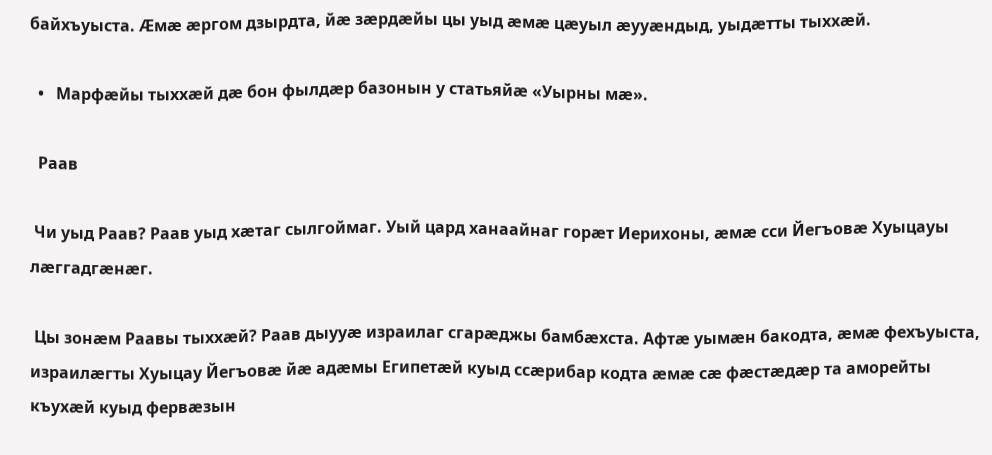байхъуыста. Ӕмӕ ӕргом дзырдта, йӕ зӕрдӕйы цы уыд ӕмӕ цӕуыл ӕууӕндыд, уыдӕтты тыххӕй.

  •   Марфӕйы тыххӕй дӕ бон фылдӕр базонын у статьяйӕ «Уырны мӕ».

  Раав

 Чи уыд Раав? Раав уыд хӕтаг сылгоймаг. Уый цард ханаайнаг горӕт Иерихоны, ӕмӕ сси Йегъовӕ Хуыцауы лӕггадгӕнӕг.

 Цы зонӕм Раавы тыххӕй? Раав дыууӕ израилаг сгарӕджы бамбӕхста. Афтӕ уымӕн бакодта, ӕмӕ фехъуыста, израилӕгты Хуыцау Йегъовӕ йӕ адӕмы Египетӕй куыд ссӕрибар кодта ӕмӕ сӕ фӕстӕдӕр та аморейты къухӕй куыд фервӕзын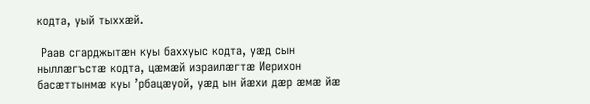кодта, уый тыххӕй.

 Раав сгарджытӕн куы баххуыс кодта, уӕд сын ныллӕгъстӕ кодта, цӕмӕй израилӕгтӕ Иерихон басӕттынмӕ куы ’рбацӕуой, уӕд ын йӕхи дӕр ӕмӕ йӕ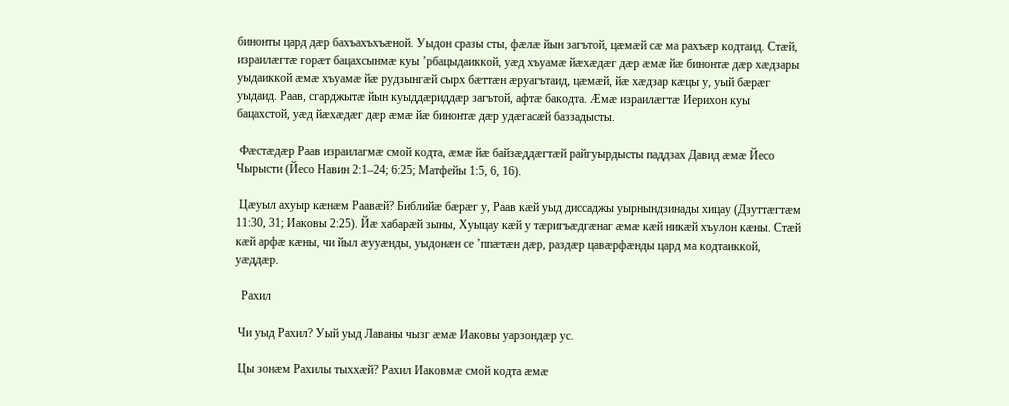бинонты цард дӕр бахъахъхъӕной. Уыдон сразы сты, фӕлӕ йын загътой, цӕмӕй сӕ ма рахъӕр кодтаид. Стӕй, израилӕгтӕ горӕт бацахсынмӕ куы ’рбацыдаиккой, уӕд хъуамӕ йӕхӕдӕг дӕр ӕмӕ йӕ бинонтӕ дӕр хӕдзары уыдаиккой ӕмӕ хъуамӕ йӕ рудзынгӕй сырх бӕттӕн ӕруагътаид, цӕмӕй, йӕ хӕдзар кӕцы у, уый бӕрӕг уыдаид. Раав, сгарджытӕ йын куыддӕриддӕр загътой, афтӕ бакодта. Ӕмӕ израилӕгтӕ Иерихон куы бацахстой, уӕд йӕхӕдӕг дӕр ӕмӕ йӕ бинонтӕ дӕр удӕгасӕй баззадысты.

 Фӕстӕдӕр Раав израилагмӕ смой кодта, ӕмӕ йӕ байзӕддӕгтӕй райгуырдысты паддзах Давид ӕмӕ Йесо Чырысти (Йесо Навин 2:1–24; 6:25; Матфейы 1:5, 6, 16).

 Цӕуыл ахуыр кӕнӕм Раавӕй? Библийӕ бӕрӕг у, Раав кӕй уыд диссаджы уырнындзинады хицау (Дзуттӕгтӕм 11:30, 31; Иаковы 2:25). Йӕ хабарӕй зыны, Хуыцау кӕй у тӕригъӕдгӕнаг ӕмӕ кӕй никӕй хъулон кӕны. Стӕй кӕй арфӕ кӕны, чи йыл ӕууӕнды, уыдонӕн се ’ппӕтӕн дӕр, раздӕр цавӕрфӕнды цард ма кодтаиккой, уӕддӕр.

  Рахил

 Чи уыд Рахил? Уый уыд Лаваны чызг ӕмӕ Иаковы уарзондӕр ус.

 Цы зонӕм Рахилы тыххӕй? Рахил Иаковмӕ смой кодта ӕмӕ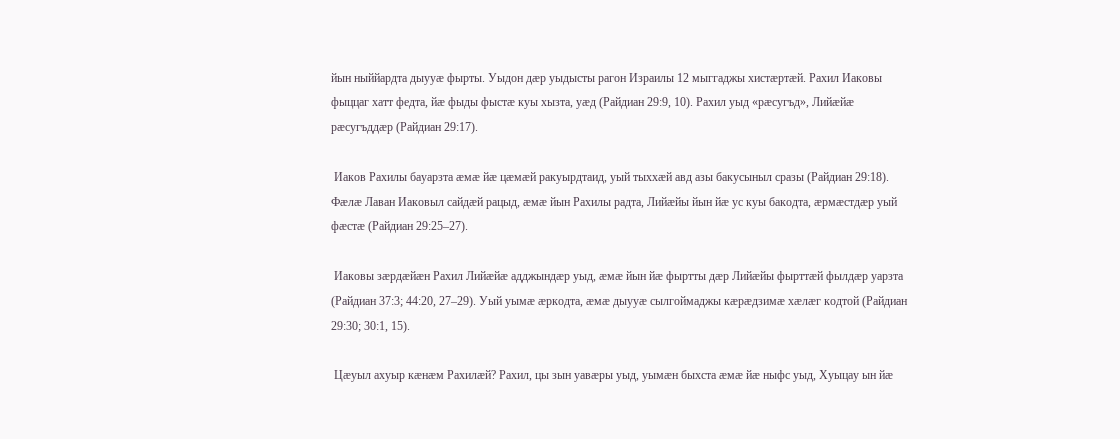йын ныййардта дыууӕ фырты. Уыдон дӕр уыдысты рагон Израилы 12 мыггаджы хистӕртӕй. Рахил Иаковы фыццаг хатт федта, йӕ фыды фыстӕ куы хызта, уӕд (Райдиан 29:9, 10). Рахил уыд «рӕсугъд», Лийӕйӕ рӕсугъддӕр (Райдиан 29:17).

 Иаков Рахилы бауарзта ӕмӕ йӕ цӕмӕй ракуырдтаид, уый тыххӕй авд азы бакусыныл сразы (Райдиан 29:18). Фӕлӕ Лаван Иаковыл сайдӕй рацыд, ӕмӕ йын Рахилы радта, Лийӕйы йын йӕ ус куы бакодта, ӕрмӕстдӕр уый фӕстӕ (Райдиан 29:25–27).

 Иаковы зӕрдӕйӕн Рахил Лийӕйӕ адджындӕр уыд, ӕмӕ йын йӕ фыртты дӕр Лийӕйы фырттӕй фылдӕр уарзта (Райдиан 37:3; 44:20, 27–29). Уый уымӕ ӕркодта, ӕмӕ дыууӕ сылгоймаджы кӕрӕдзимӕ хӕлӕг кодтой (Райдиан 29:30; 30:1, 15).

 Цӕуыл ахуыр кӕнӕм Рахилӕй? Рахил, цы зын уавӕры уыд, уымӕн быхста ӕмӕ йӕ ныфс уыд, Хуыцау ын йӕ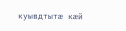куывдтытӕ кӕй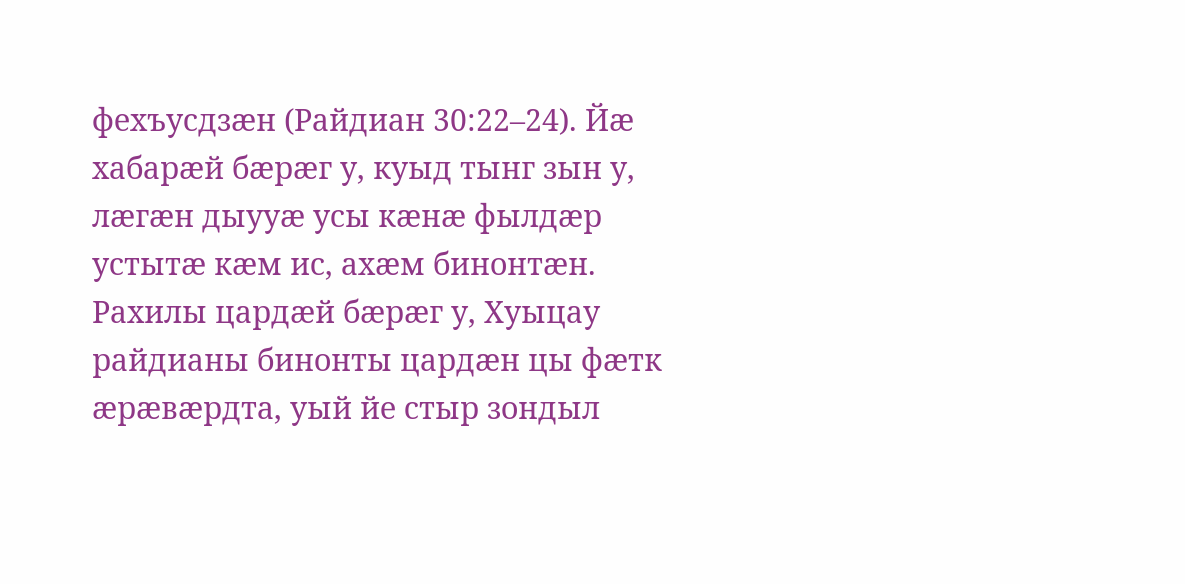фехъусдзӕн (Райдиан 30:22–24). Йӕ хабарӕй бӕрӕг у, куыд тынг зын у, лӕгӕн дыууӕ усы кӕнӕ фылдӕр устытӕ кӕм ис, ахӕм бинонтӕн. Рахилы цардӕй бӕрӕг у, Хуыцау райдианы бинонты цардӕн цы фӕтк ӕрӕвӕрдта, уый йе стыр зондыл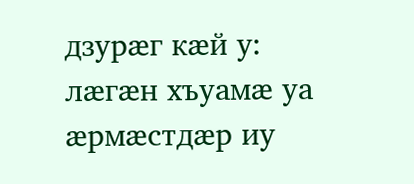дзурӕг кӕй у: лӕгӕн хъуамӕ уа ӕрмӕстдӕр иу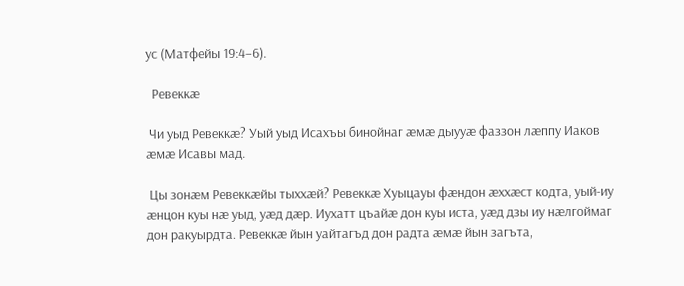ус (Матфейы 19:4–6).

  Ревеккӕ

 Чи уыд Ревеккӕ? Уый уыд Исахъы бинойнаг ӕмӕ дыууӕ фаззон лӕппу Иаков ӕмӕ Исавы мад.

 Цы зонӕм Ревеккӕйы тыххӕй? Ревеккӕ Хуыцауы фӕндон ӕххӕст кодта, уый-иу ӕнцон куы нӕ уыд, уӕд дӕр. Иухатт цъайӕ дон куы иста, уӕд дзы иу нӕлгоймаг дон ракуырдта. Ревеккӕ йын уайтагъд дон радта ӕмӕ йын загъта,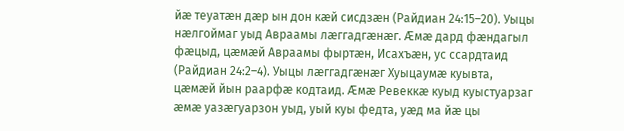йӕ теуатӕн дӕр ын дон кӕй сисдзӕн (Райдиан 24:15–20). Уыцы нӕлгоймаг уыд Авраамы лӕггадгӕнӕг. Ӕмӕ дард фӕндагыл фӕцыд, цӕмӕй Авраамы фыртӕн, Исахъӕн, ус ссардтаид (Райдиан 24:2–4). Уыцы лӕггадгӕнӕг Хуыцаумӕ куывта, цӕмӕй йын раарфӕ кодтаид. Ӕмӕ Ревеккӕ куыд куыстуарзаг ӕмӕ уазӕгуарзон уыд, уый куы федта, уӕд ма йӕ цы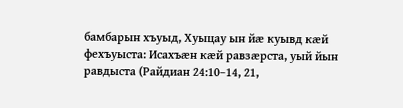бамбарын хъуыд, Хуыцау ын йӕ куывд кӕй фехъуыста: Исахъӕн кӕй равзӕрста, уый йын равдыста (Райдиан 24:10–14, 21,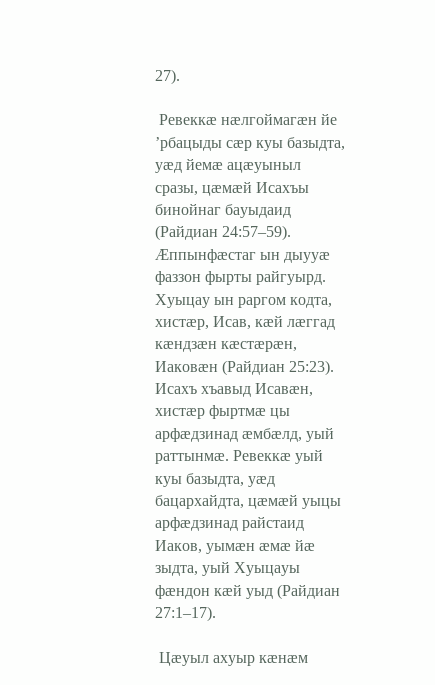27).

 Ревеккӕ нӕлгоймагӕн йе ’рбацыды сӕр куы базыдта, уӕд йемӕ ацӕуыныл сразы, цӕмӕй Исахъы бинойнаг бауыдаид (Райдиан 24:57–59). Ӕппынфӕстаг ын дыууӕ фаззон фырты райгуырд. Хуыцау ын раргом кодта, хистӕр, Исав, кӕй лӕггад кӕндзӕн кӕстӕрӕн, Иаковӕн (Райдиан 25:23). Исахъ хъавыд Исавӕн, хистӕр фыртмӕ цы арфӕдзинад ӕмбӕлд, уый раттынмӕ. Ревеккӕ уый куы базыдта, уӕд бацархайдта, цӕмӕй уыцы арфӕдзинад райстаид Иаков, уымӕн ӕмӕ йӕ зыдта, уый Хуыцауы фӕндон кӕй уыд (Райдиан 27:1–17).

 Цӕуыл ахуыр кӕнӕм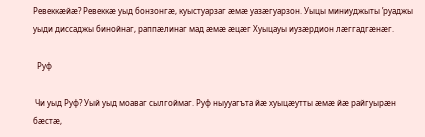Ревеккӕйӕ? Ревеккӕ уыд бонзонгӕ, куыстуарзаг ӕмӕ уазӕгуарзон. Уыцы миниуджыты ’руаджы уыди диссаджы бинойнаг, раппӕлинаг мад ӕмӕ ӕцӕг Хуыцауы иузӕрдион лӕггадгӕнӕг.

  Руф

 Чи уыд Руф? Уый уыд моаваг сылгоймаг. Руф ныууагъта йӕ хуыцӕутты ӕмӕ йӕ райгуырӕн бӕстӕ,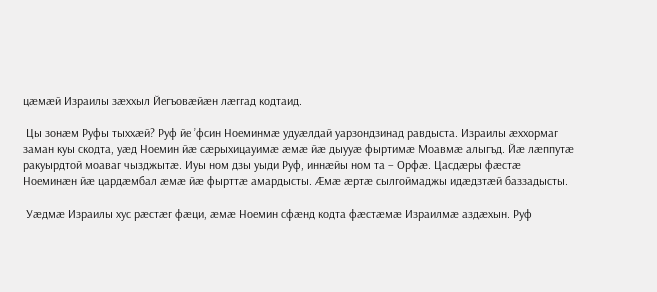цӕмӕй Израилы зӕххыл Йегъовӕйӕн лӕггад кодтаид.

 Цы зонӕм Руфы тыххӕй? Руф йе ’фсин Ноеминмӕ удуӕлдай уарзондзинад равдыста. Израилы ӕххормаг заман куы скодта, уӕд Ноемин йӕ сӕрыхицауимӕ ӕмӕ йӕ дыууӕ фыртимӕ Моавмӕ алыгъд. Йӕ лӕппутӕ ракуырдтой моаваг чызджытӕ. Иуы ном дзы уыди Руф, иннӕйы ном та – Орфӕ. Цасдӕры фӕстӕ Ноеминӕн йӕ цардӕмбал ӕмӕ йӕ фырттӕ амардысты. Ӕмӕ ӕртӕ сылгоймаджы идӕдзтӕй баззадысты.

 Уӕдмӕ Израилы хус рӕстӕг фӕци, ӕмӕ Ноемин сфӕнд кодта фӕстӕмӕ Израилмӕ аздӕхын. Руф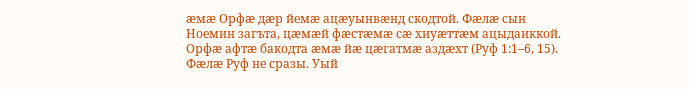ӕмӕ Орфӕ дӕр йемӕ ацӕуынвӕнд скодтой. Фӕлӕ сын Ноемин загъта, цӕмӕй фӕстӕмӕ сӕ хиуӕттӕм ацыдаиккой. Орфӕ афтӕ бакодта ӕмӕ йӕ цӕгатмӕ аздӕхт (Руф 1:1–6, 15). Фӕлӕ Руф не сразы. Уый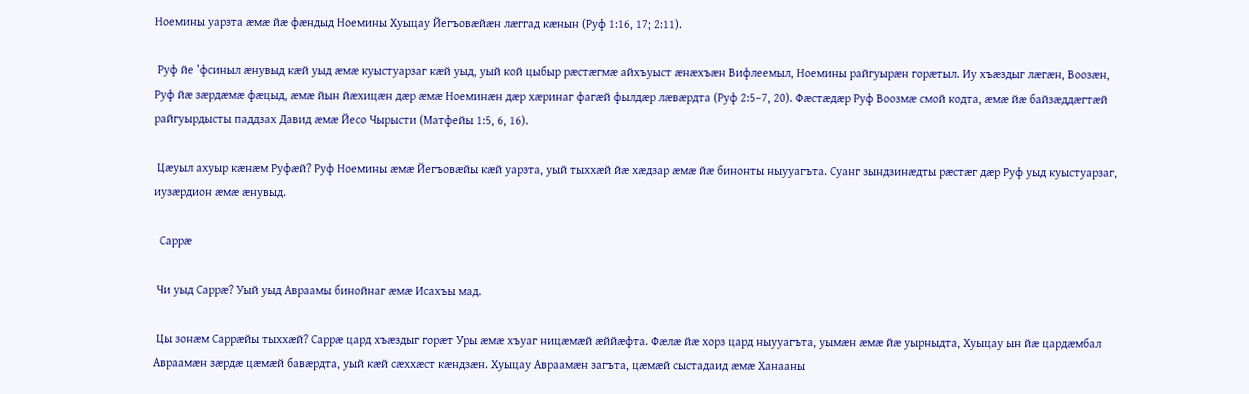Ноемины уарзта ӕмӕ йӕ фӕндыд Ноемины Хуыцау Йегъовӕйӕн лӕггад кӕнын (Руф 1:16, 17; 2:11).

 Руф йе ’фсиныл ӕнувыд кӕй уыд ӕмӕ куыстуарзаг кӕй уыд, уый кой цыбыр рӕстӕгмӕ айхъуыст ӕнӕхъӕн Вифлеемыл, Ноемины райгуырӕн горӕтыл. Иу хъӕздыг лӕгӕн, Воозӕн, Руф йӕ зӕрдӕмӕ фӕцыд, ӕмӕ йын йӕхицӕн дӕр ӕмӕ Ноеминӕн дӕр хӕринаг фагӕй фылдӕр лӕвӕрдта (Руф 2:5–7, 20). Фӕстӕдӕр Руф Воозмӕ смой кодта, ӕмӕ йӕ байзӕддӕгтӕй райгуырдысты паддзах Давид ӕмӕ Йесо Чырысти (Матфейы 1:5, 6, 16).

 Цӕуыл ахуыр кӕнӕм Руфӕй? Руф Ноемины ӕмӕ Йегъовӕйы кӕй уарзта, уый тыххӕй йӕ хӕдзар ӕмӕ йӕ бинонты ныууагъта. Суанг зындзинӕдты рӕстӕг дӕр Руф уыд куыстуарзаг, иузӕрдион ӕмӕ ӕнувыд.

  Саррӕ

 Чи уыд Саррӕ? Уый уыд Авраамы бинойнаг ӕмӕ Исахъы мад.

 Цы зонӕм Саррӕйы тыххӕй? Саррӕ цард хъӕздыг горӕт Уры ӕмӕ хъуаг ницӕмӕй ӕййӕфта. Фӕлӕ йӕ хорз цард ныууагъта, уымӕн ӕмӕ йӕ уырныдта, Хуыцау ын йӕ цардӕмбал Авраамӕн зӕрдӕ цӕмӕй бавӕрдта, уый кӕй сӕххӕст кӕндзӕн. Хуыцау Авраамӕн загъта, цӕмӕй сыстадаид ӕмӕ Ханааны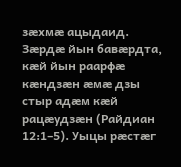зӕхмӕ ацыдаид. Зӕрдӕ йын бавӕрдта, кӕй йын раарфӕ кӕндзӕн ӕмӕ дзы стыр адӕм кӕй рацӕудзӕн (Райдиан 12:1–5). Уыцы рӕстӕг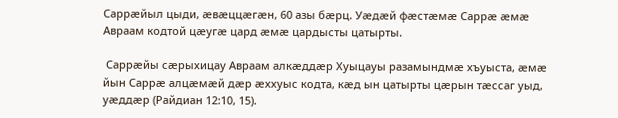Саррӕйыл цыди, ӕвӕццӕгӕн, 60 азы бӕрц. Уӕдӕй фӕстӕмӕ Саррӕ ӕмӕ Авраам кодтой цӕугӕ цард ӕмӕ цардысты цатырты.

 Саррӕйы сӕрыхицау Авраам алкӕддӕр Хуыцауы разамындмӕ хъуыста, ӕмӕ йын Саррӕ алцӕмӕй дӕр ӕххуыс кодта, кӕд ын цатырты цӕрын тӕссаг уыд, уӕддӕр (Райдиан 12:10, 15).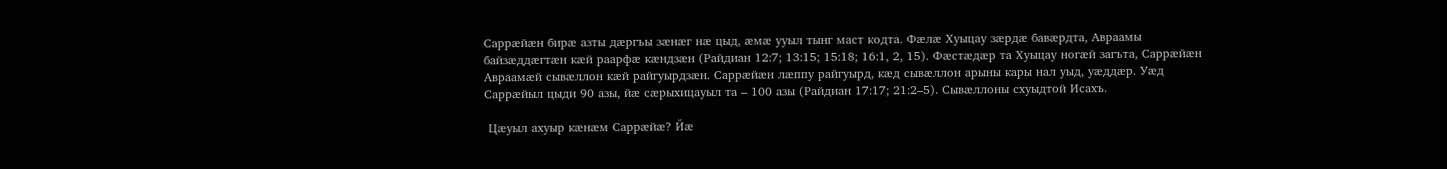Саррӕйӕн бирӕ азты дӕргъы зӕнӕг нӕ цыд, ӕмӕ ууыл тынг маст кодта. Фӕлӕ Хуыцау зӕрдӕ бавӕрдта, Авраамы байзӕддӕгтӕн кӕй раарфӕ кӕндзӕн (Райдиан 12:7; 13:15; 15:18; 16:1, 2, 15). Фӕстӕдӕр та Хуыцау ногӕй загъта, Саррӕйӕн Авраамӕй сывӕллон кӕй райгуырдзӕн. Саррӕйӕн лӕппу райгуырд, кӕд сывӕллон арыны кары нал уыд, уӕддӕр. Уӕд Саррӕйыл цыди 90 азы, йӕ сӕрыхицауыл та – 100 азы (Райдиан 17:17; 21:2–5). Сывӕллоны схуыдтой Исахъ.

 Цӕуыл ахуыр кӕнӕм Саррӕйӕ? Йӕ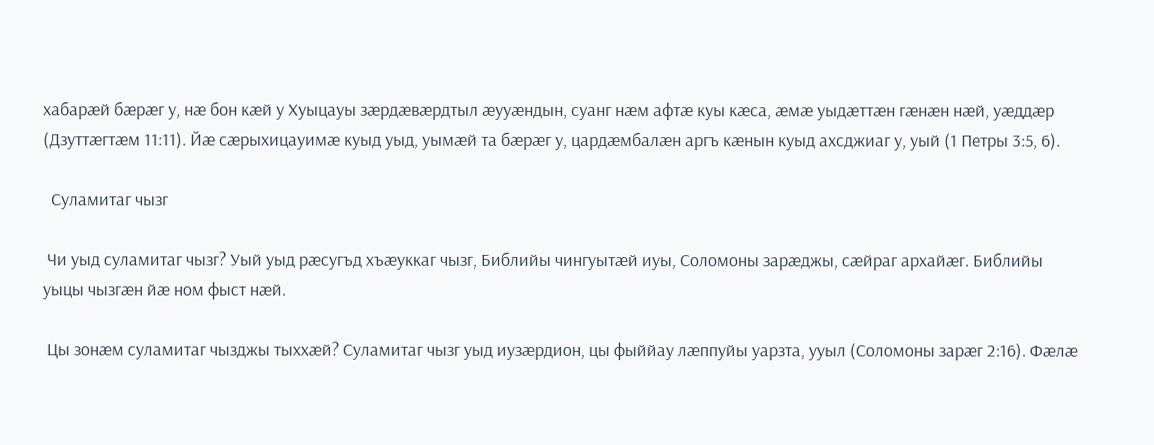хабарӕй бӕрӕг у, нӕ бон кӕй у Хуыцауы зӕрдӕвӕрдтыл ӕууӕндын, суанг нӕм афтӕ куы кӕса, ӕмӕ уыдӕттӕн гӕнӕн нӕй, уӕддӕр (Дзуттӕгтӕм 11:11). Йӕ сӕрыхицауимӕ куыд уыд, уымӕй та бӕрӕг у, цардӕмбалӕн аргъ кӕнын куыд ахсджиаг у, уый (1 Петры 3:5, 6).

  Суламитаг чызг

 Чи уыд суламитаг чызг? Уый уыд рӕсугъд хъӕуккаг чызг, Библийы чингуытӕй иуы, Соломоны зарӕджы, сӕйраг архайӕг. Библийы уыцы чызгӕн йӕ ном фыст нӕй.

 Цы зонӕм суламитаг чызджы тыххӕй? Суламитаг чызг уыд иузӕрдион, цы фыййау лӕппуйы уарзта, ууыл (Соломоны зарӕг 2:16). Фӕлӕ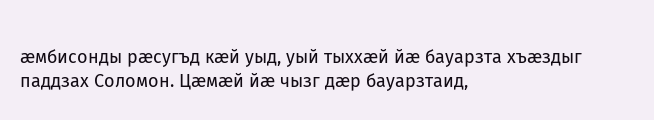ӕмбисонды рӕсугъд кӕй уыд, уый тыххӕй йӕ бауарзта хъӕздыг паддзах Соломон. Цӕмӕй йӕ чызг дӕр бауарзтаид,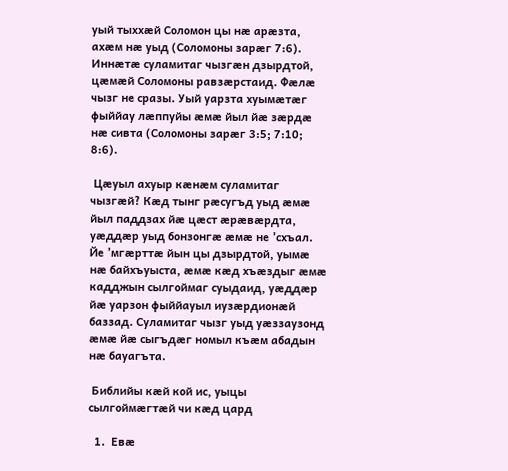уый тыххӕй Соломон цы нӕ арӕзта, ахӕм нӕ уыд (Соломоны зарӕг 7:6). Иннӕтӕ суламитаг чызгӕн дзырдтой, цӕмӕй Соломоны равзӕрстаид. Фӕлӕ чызг не сразы. Уый уарзта хуымӕтӕг фыййау лӕппуйы ӕмӕ йыл йӕ зӕрдӕ нӕ сивта (Соломоны зарӕг 3:5; 7:10; 8:6).

 Цӕуыл ахуыр кӕнӕм суламитаг чызгӕй? Кӕд тынг рӕсугъд уыд ӕмӕ йыл паддзах йӕ цӕст ӕрӕвӕрдта, уӕддӕр уыд бонзонгӕ ӕмӕ не ’схъал. Йе ’мгӕрттӕ йын цы дзырдтой, уымӕ нӕ байхъуыста, ӕмӕ кӕд хъӕздыг ӕмӕ кадджын сылгоймаг суыдаид, уӕддӕр йӕ уарзон фыййауыл иузӕрдионӕй баззад. Суламитаг чызг уыд уӕззаузонд ӕмӕ йӕ сыгъдӕг номыл къӕм абадын нӕ бауагъта.

 Библийы кӕй кой ис, уыцы сылгоймӕгтӕй чи кӕд цард

  1.  Евӕ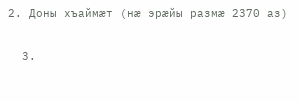2. Доны хъаймӕт (нӕ эрӕйы размӕ 2370 аз)

  3.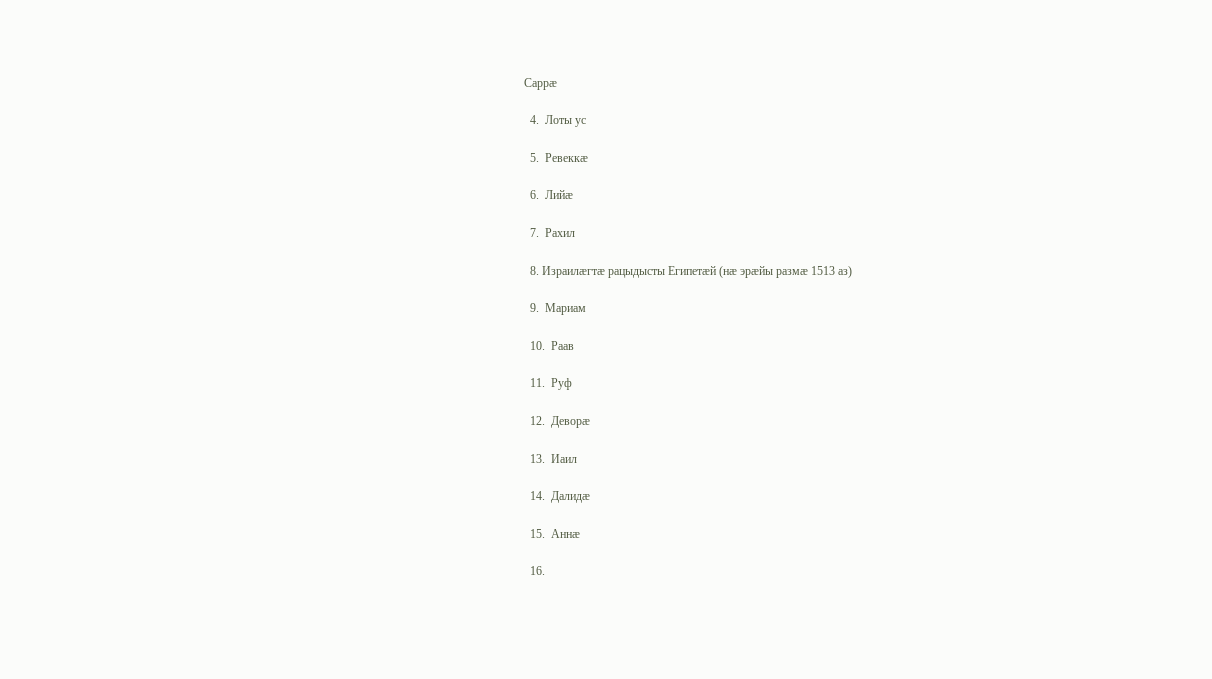Саррӕ

  4.  Лоты ус

  5.  Ревеккӕ

  6.  Лийӕ

  7.  Рахил

  8. Израилӕгтӕ рацыдысты Египетӕй (нӕ эрӕйы размӕ 1513 аз)

  9.  Мариам

  10.  Раав

  11.  Руф

  12.  Деворӕ

  13.  Иаил

  14.  Далидӕ

  15.  Аннӕ

  16.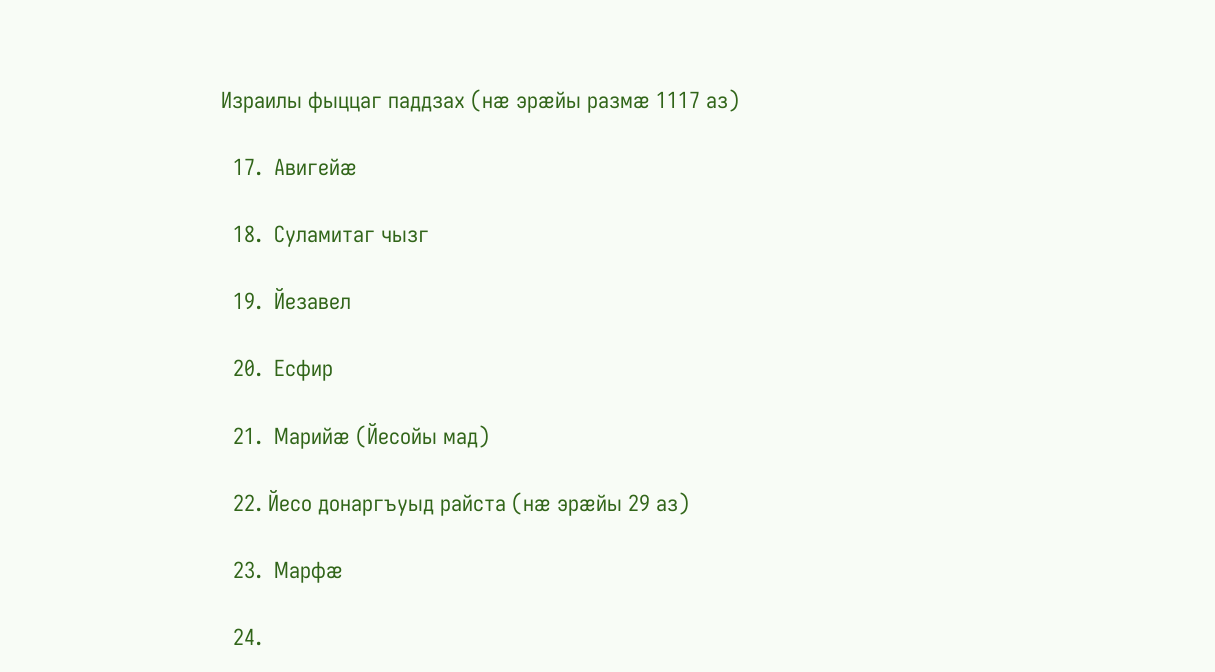Израилы фыццаг паддзах (нӕ эрӕйы размӕ 1117 аз)

  17.  Авигейӕ

  18.  Суламитаг чызг

  19.  Йезавел

  20.  Есфир

  21.  Марийӕ (Йесойы мад)

  22. Йесо донаргъуыд райста (нӕ эрӕйы 29 аз)

  23.  Марфӕ

  24.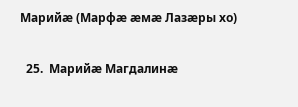Марийӕ (Марфӕ ӕмӕ Лазӕры хо)

  25.  Марийӕ Магдалинӕ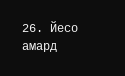26. Йесо амард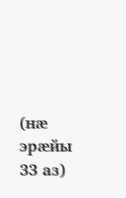(нӕ эрӕйы 33 аз)